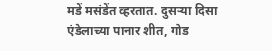मडें मसंडेंत व्हरतात. दुसऱ्या दिसा एंडेलाच्या पानार शीत, गोड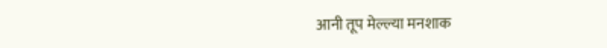आनी तूप मेल्ल्या मनशाक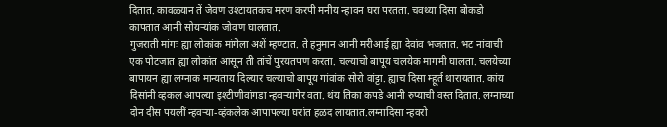दितात. कावळ्यान तें जेवण उश्टायतकच मरण करपी मनीय न्हावन घरा परतता. चवथ्या दिसा बोकडो कापतात आनी सोयऱ्यांक जोवण घालतात.
गुजराती मांगः ह्या लोकांक मांगेला अशें म्हण्टात. ते हनुमान आनी मरीआई ह्या देवांव भजतात. भट नांवाची एक पोटजात ह्या लोकांत आसून ती तांचें पुरयतपण करता. चल्याचो बापूय चलयेक मागमी घालता. चलयेच्या बापायन ह्या लग्नाक मान्यताय दिल्यार चल्याचो बापूय गांवांक सोरो वांट्टा. ह्याच दिसा म्हूर्त थारायतात. कांय दिसांनी व्हकल आपल्या इश्टीणीवांगडा न्हवऱ्यागेर वता. थंय तिका कपडे आनी रुप्याची वस्त दितात. लग्नाच्या दोन दीस पयलीं न्हवऱ्या-व्हंकलेक आपापल्या घरांत हळद लायतात.लग्नादिसा न्हवरो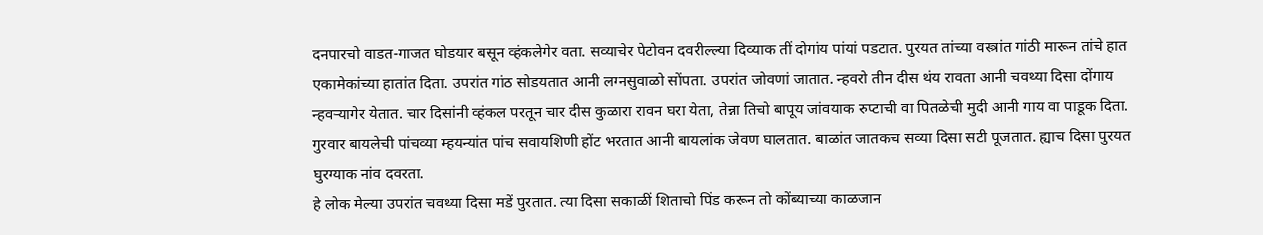दनपारचो वाडत-गाजत घोडयार बसून व्हंकलेगेर वता. सव्याचेर पेटोवन दवरील्ल्या दिव्याक तीं दोगांय पांयां पडटात. पुरयत तांच्या वस्त्रांत गांठी मारून तांचे हात एकामेकांच्या हातांत दिता. उपरांत गांठ सोडयतात आनी लग्नसुवाळो सोंपता. उपरांत जोवणां जातात. न्हवरो तीन दीस थंय रावता आनी चवथ्या दिसा दोंगाय न्हवऱ्यागेर येतात. चार दिसांनी व्हंकल परतून चार दीस कुळारा रावन घरा येता, तेन्ना तिचो बापूय जांवयाक रुप्टाची वा पितळेची मुदी आनी गाय वा पाडूक दिता.
गुरवार बायलेची पांचव्या म्हयन्यांत पांच सवायशिणी होंट भरतात आनी बायलांक जेवण घालतात. बाळांत जातकच सव्या दिसा सटी पूजतात. ह्याच दिसा पुरयत घुरग्याक नांव दवरता.
हे लोक मेल्या उपरांत चवथ्या दिसा मडें पुरतात. त्या दिसा सकाळीं शिताचो पिंड करून तो कोंब्याच्या काळजान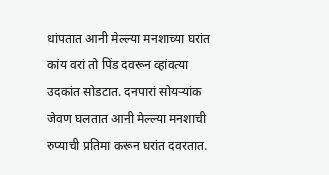धांपतात आनी मेल्ल्या मनशाच्या घरांत कांय वरां तो पिंड दवरून व्हांवत्या उदकांत सोडटात. दनपारां सोयऱ्यांक जेवण घलतात आनी मेल्ल्या मनशाची रुप्याची प्रतिमा करून घरांत दवरतात.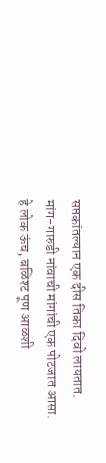सप्तकांतल्यान एक दीस तिका दिवो लायतात.
मांग-गारुडी नांवाची मांगांची एक पोटजात आसा. हे लोक ऊंच, बळिश्ट पूण आळशी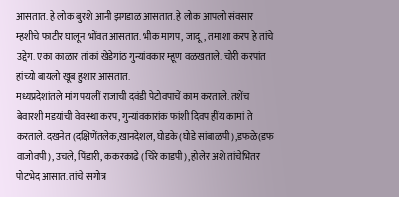आसतात. हे लोक बुरशे आनी झगडाळ आसतात. हे लोक आपलो संवसार म्हशीचे फाटीर घालून भोंवत आसतात. भीक मागप, जादू, तमाशा करप हे तांचे उद्देग. एका काळार तांकां खेडेगांठ गुन्यांवकार म्हूण वळखताले. चोरी करपांत हांच्यो बायलो खूब हुशार आसतात.
मध्यप्रदेशांतले मांग पयलीं राजाची दवंडी पेटोवपाचें काम करताले. तशेंच बेवारशी मडयांची वेवस्था करप, गुन्यांवकारांक फांशी दिवप हींय कामां ते करताले. दखनेत (दक्षिणेंतलेक,खानदेशल, घोडके (घोडे सांबाळपी),डफळे(डफ वाजोवपी), उचले, पिंडारी, ककरकाढे (चिरे काडपी), होलेर अशे तांचेभितर पोटभेद आसात. तांचे सगोत्र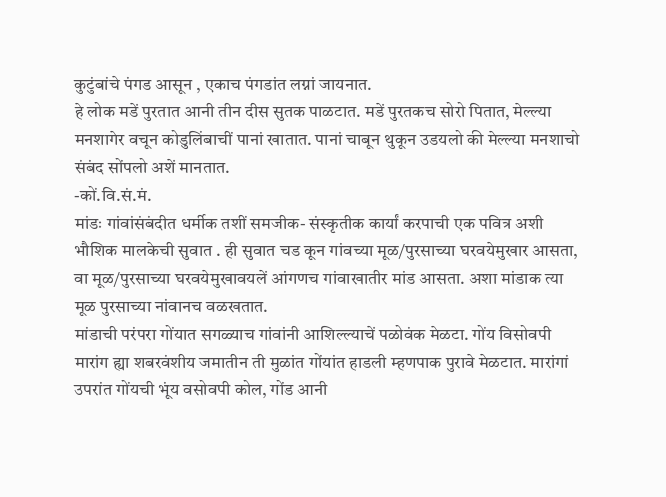कुटुंबांचे पंगड आसून , एकाच पंगडांत लग्नां जायनात.
हे लोक मडें पुरतात आनी तीन दीस सुतक पाळटात. मडें पुरतकच सोरो पितात, मेल्ल्या मनशागेर वचून कोडुलिंबाचीं पानां खातात. पानां चाबून थुकून उडयलो की मेल्ल्या मनशाचो संबंद सोंपलो अशें मानतात.
-कों.वि.सं.मं.
मांडः गांवांसंबंदीत धर्मीक तशीं समजीक- संस्कृतीक कार्यां करपाची एक पवित्र अशी भौशिक मालकेची सुवात . ही सुवात चड कून गांवच्या मूळ/पुरसाच्या घरवयेमुखार आसता, वा मूळ/पुरसाच्या घरवयेमुखावयलें आंगणच गांवाखातीर मांड आसता. अशा मांडाक त्या मूळ पुरसाच्या नांवानच वळखतात.
मांडाची परंपरा गोंयात सगळ्याच गांवांनी आशिल्ल्याचें पळोवंक मेळटा. गोंय विसोवपी मारांग ह्या शबरवंशीय जमातीन ती मुळांत गोंयांत हाडली म्हणपाक पुरावे मेळटात. मारांगां उपरांत गोंयची भूंय वसोवपी कोल, गोंड आनी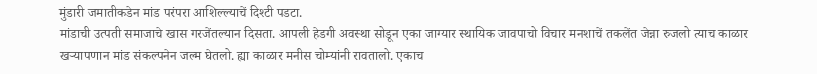मुंडारी जमातीकडेन मांड परंपरा आशिल्ल्याचें दिश्टी पडटा.
मांडाची उत्पती समाजाचे खास गरजेंतल्यान दिसता. आपली हेडगी अवस्था सोडून एका जाग्यार स्थायिक जावपाचो विचार मनशाचें तकलेंत जेन्ना रुजलो त्याच काळार खऱ्यापणान मांड संकल्पनेन जल्म घेतलो. ह्या काळार मनीस चोम्यांनी रावतालो. एकाच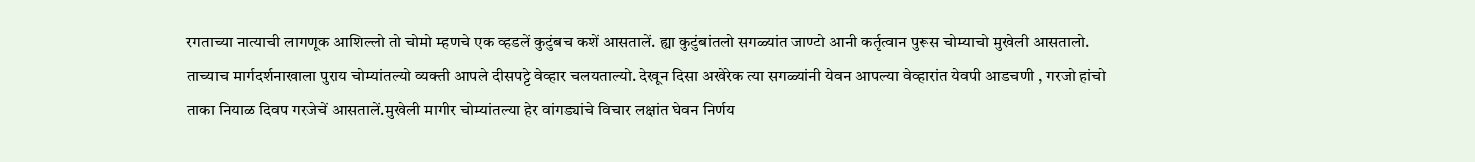रगताच्या नात्याची लागणूक आशिल्लो तो चोमो म्हणचे एक व्हडलें कुटुंबच कशें आसतालें. ह्या कुटुंबांतलो सगळ्यांत जाण्टो आनी कर्तृत्वान पुरूस चोम्याचो मुखेली आसतालो. ताच्याच मार्गदर्शनाखाला पुराय चोम्यांतल्यो व्यक्ती आपले दीसपट्टे वेव्हार चलयताल्यो. देखून दिसा अखेरेक त्या सगळ्यांनी येवन आपल्या वेव्हारांत येवपी आडचणी , गरजो हांचो ताका नियाळ दिवप गरजेचें आसतालें.मुखेली मागीर चोम्यांतल्या हेर वांगड्यांचे विचार लक्षांत घेवन निर्णय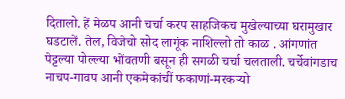दितालो. हें मेळप आनी चर्चा करप साहजिकच मुखेल्याच्या घरामुखार घडटालें. तेल, विजेचो सोद लागूंक नाशिल्लो तो काळ . आंगणांत पेट्टल्या पोल्ल्या भोंवतणी बसून ही सगळी चर्चा चलताली. चर्चेवांगडाच नाचप-गावप आनी एकमेकांचीं फकाणां-मरकऱ्यो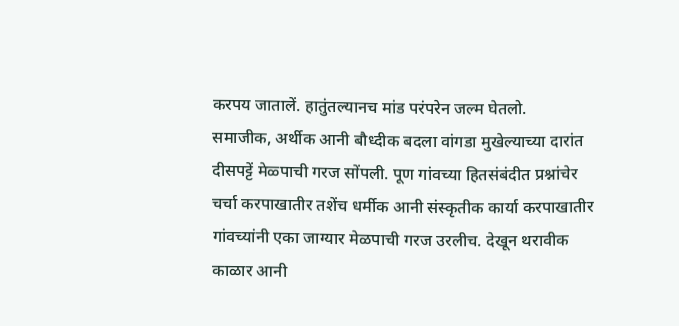करपय जातालें. हातुंतल्यानच मांड परंपरेन जल्म घेतलो.
समाजीक, अर्थीक आनी बौध्दीक बदला वांगडा मुखेल्याच्या दारांत दीसपट्टें मेळ्पाची गरज सोंपली. पूण गांवच्या हितसंबंदीत प्रश्नांचेर चर्चा करपाखातीर तशेंच धर्मीक आनी संस्कृतीक कार्या करपाखातीर गांवच्यांनी एका जाग्यार मेळपाची गरज उरलीच. देखून थरावीक काळार आनी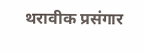थरावीक प्रसंगार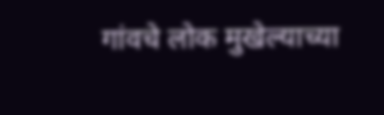गांवचे लोक मुखेल्याच्या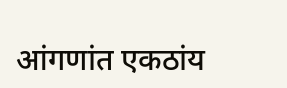आंगणांत एकठांय